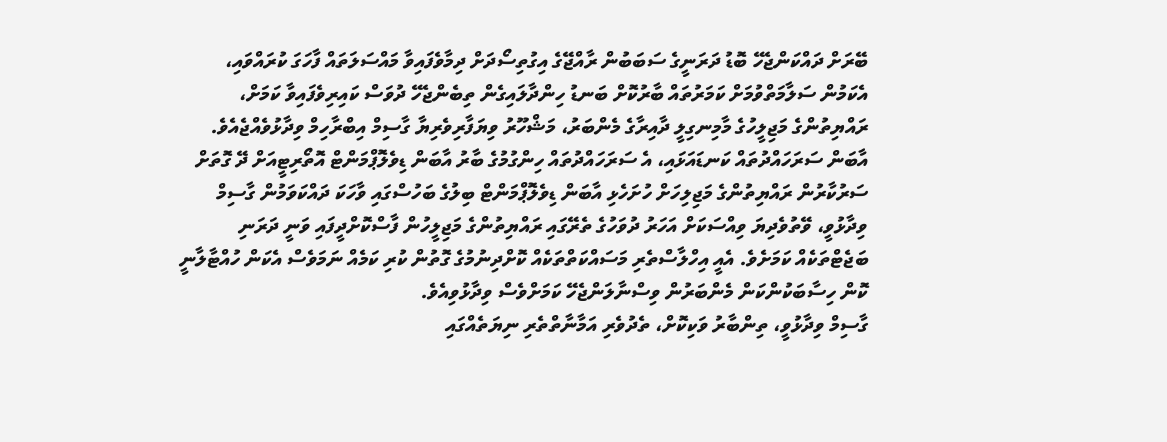ބޭރަށް ދައްކަންޖެހޭ ބޮޑު ދަރަނީގެ ސަބަބުން ރާއްޖޭގެ އިގުތިސޯދަށް ދިމާވެފައިވާ މައްސަލަތައް ފާހަގަ ކުރައްވައި، އެކަމުން ސަލާމަތްވުމަށް ކަމަރުތައް ބާރުކޮށް ބަނޑު ހިންދާލައިގެން ތިބެންޖެހޭ ދުވަސް ކައިރިވެފައިވާ ކަމަށް، ރައްޔިތުންގެ މަޖިލީހުގެ މާމިނގިލީ ދާއިރާގެ މެންބަރު، މަޝްހޫރު ވިޔަފާރިވެރިޔާ ގާސިމް އިބްރާހިމް ވިދާޅުވެއްޖެއެވެ.
އާބަން ސަރަހައްދުތައް ކަނޑައަޅައި، އެ ސަރަހައްދުތައް ހިންގުމުގެ ބާރު އާބަން ޑިވެލޮޕްމަންޓް އޮތޯރިޓީއަށް ދޭ ގޮތަށް ސަރުކާރުން ރައްޔިތުންގެ މަޖިލިހަށް ހުށަހެޅި އާބަން ޑިވެލޮޕްމަންޓް ބިލުގެ ބަހުސްގައި ވާހަކަ ދައްކަވަމުން ގާސިމް ވިދާޅުވީ، ވޭތުވެދިޔަ ވިއްސަކަށް އަހަރު ދުވަހުގެ ތެރޭގައި ރައްޔިތުންގެ މަޖިލީހުން ފާސްކޮށްދީފައި ވަނީ ދަރަނި ބަޖެޓްތަކެއް ކަމަށެވެ. އެއީ އިހްލާސްތެރި މަސައްކަތްތަކެއް ކޮށްދިނުމުގެ ގޮތުން ކުރި ކަމެއް ނަމަވެސް އެކަން ހުއްޓާލާނީ ކޮން ހިސާބަކުންކަން މެންބަރުން ވިސްނާލަންޖެހޭ ކަމަށްވެސް ވިދާޅުވިއެވެ.
ގާސިމް ވިދާޅުވީ، ތިންބާރު ވަކިކޮށް، ތެދުވެރި އަމާނާތްތެރި ނިޔަތެއްގައި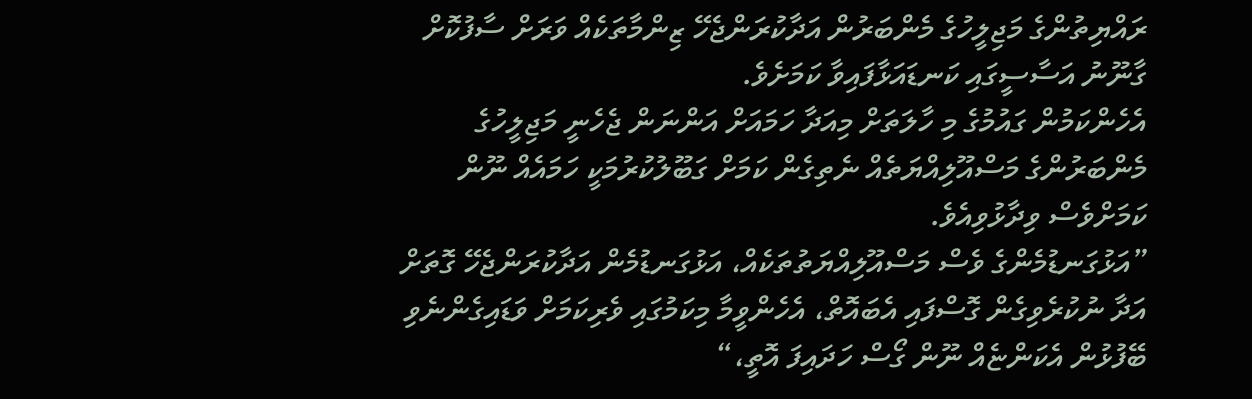ރައްޔިތުންގެ މަޖިލީހުގެ މެންބަރުން އަދާކުރަންޖެހޭ ޒިންމާތަކެއް ވަރަށް ސާފުކޮށް ގާނޫނު އަސާސީގައި ކަނޑައަޅާފައިވާ ކަމަށެވެ.
އެހެންކަމުން ގައުމުގެ މި ހާލަތަށް މިއަދާ ހަމައަށް އަންނަން ޖެހެނީ މަޖިލީހުގެ މެންބަރުންގެ މަސްއޫލިއްޔަތެއް ނެތިގެން ކަމަށް ގަބޫލުކުރުމަކީ ހަމައެއް ނޫން ކަމަށްވެސް ވިދާޅުވިއެވެ.
”އަޅުގަނޑުމެންގެ ވެސް މަސްއޫލިއްޔަތުތަކެއް، އަޅުގަނޑުމެން އަދާކުރަންޖެހޭ ގޮތަށް އަދާ ނުކުރެވިގެން ގޮސްފައި އެބައޮތް، އެހެންވީމާ މިކަމުގައި ވެރިކަމަށް ވަޑައިގެންނެވި ބޭފުޅުން އެކަންޏެއް ނޫން ގޯސް ހަދައިފަ އޮތީ،“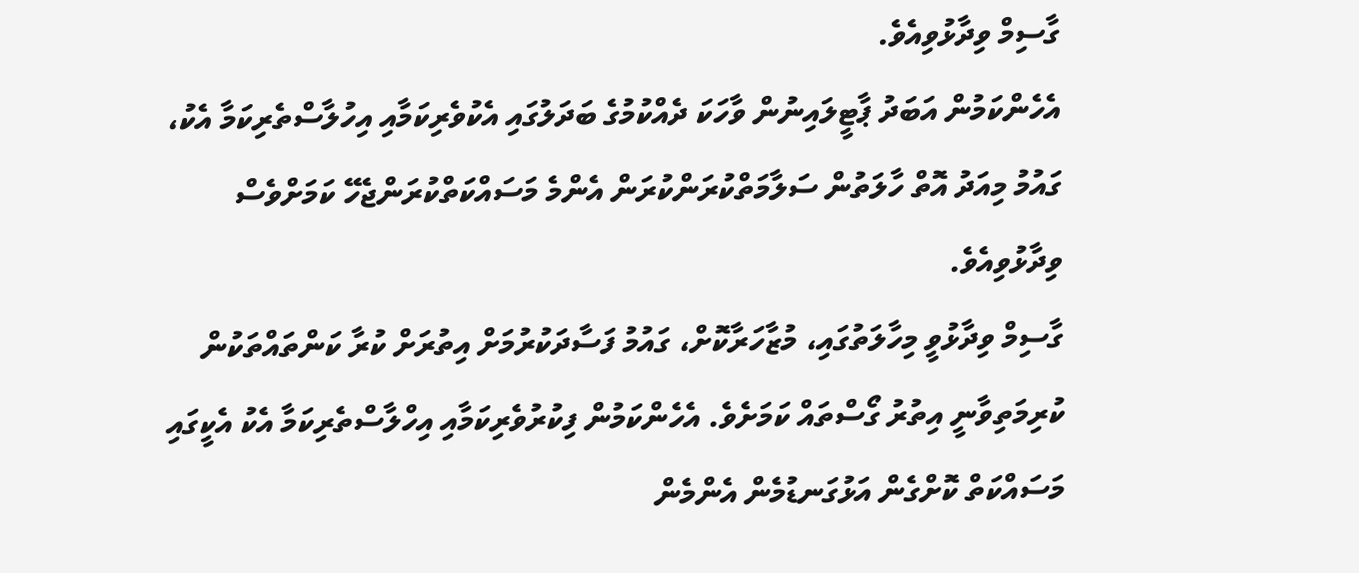ގާސިމް ވިދާޅުވިއެވެ.
އެހެންކަމުން އަބަދު ޕާޓީލައިނުން ވާހަކަ ދެއްކުމުގެ ބަދަލުގައި އެކުވެރިކަމާއި އިހުލާސްތެރިކަމާ އެކު، ގައުމު މިއަދު އޮތް ހާލަތުން ސަލާމަތްކުރަންކުރަން އެންމެ މަސައްކަތްކުރަންޖެހޭ ކަމަށްވެސް ވިދާޅުވިއެވެ.
ގާސިމް ވިދާޅުވީ މިހާލަތުގައި، މުޒާހަރާކޮށް، ގައުމު ފަސާދަކުރުމަށް އިތުރަށް ކުރާ ކަންތައްތަކުން ކުރިމަތިވާނީ އިތުރު ގޯސްތައް ކަމަށެވެ. އެހެންކަމުން ފިކުރުވެރިކަމާއި އިހްލާސްތެރިކަމާ އެކު އެކީގައި މަސައްކަތް ކޮށްގެން އަޅުގަނޑުމެން އެންމެން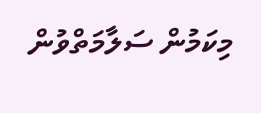މިކަމުން ސަލާމަތްވުން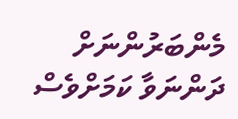މެންބަރުންނަށް ދަންނަވާ ކަމަށްވެސް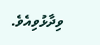ވިދާޅުވިއެވެ.